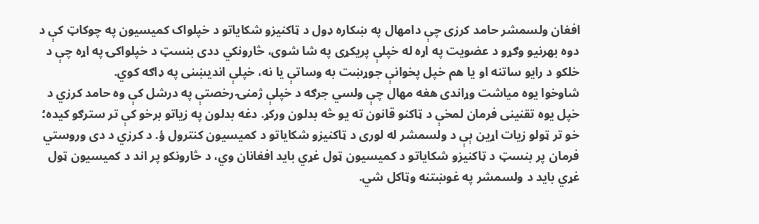افغان ولسمشر حامد کرزی چې دامهال په ښکاره ډول د ټاکنیزو شکایاتو د خپلواک کمیسیون په چوکاټ کې د دوه بهرنیو وګړو د عضویت په اړه له خپلې پریکړی په شا شوی، څارونکي ددی بنسټ د خپلواکۍ په اړه چې د خلکو د رایو ساتنه او یا هم خپل پخوانې جوړښت به وساتې یا نه، خپلې اندیښنی په ډاګه کوي.
شاوخوا یوه میاشت وړاندی هغه مهال چې ولسي جرګه د خپلې ژمنۍ رخصتې په درشل کې وه حامد کرزي د خپل یوه تقنینی فرمان لمخې د ټاکنو قانون ته یو څه بدلون ورکړ. دغه بدلون په زیاتو برخو کې تر سترګو کیده؛ خو تر ټولو زیات اړین ېې د ولسمشر له لوری د ټاکنیزو شکایاتو د کمیسیون کنترول ؤ. د کرزي د دی وروستي فرمان پر بنسټ د ټاکنیزو شکایاتو د کمیسیون ټول غړي باید افغانان وي، د څارونکو پر اند د کمیسیون ټول غړي باید د ولسمشر په غوښتنه وټاکل شي.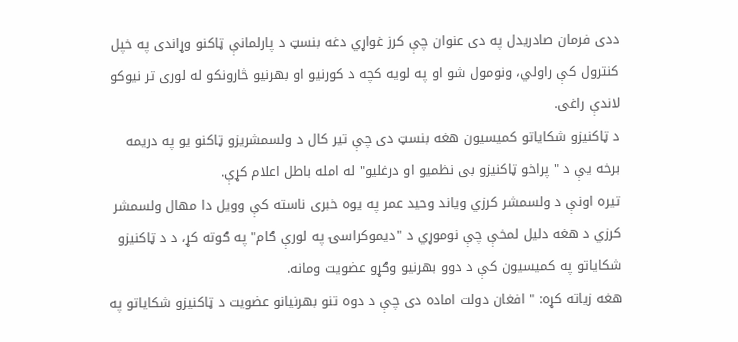ددی فرمان صادریدل په دی عنوان چې کرز غواړي دغه بنسټ د پارلمانې ټاکنو وړاندی په خپل کنترول کې راولي، ونومول شو او په لویه کچه د کورنیو او بهرنیو څارونکو له لوری تر نیوکو لاندې راغی.
د ټاکنیزو شکایاتو کمیسیون هغه بنسټ دی چې تیر کال د ولسمشریزو ټاکنو یو په دریمه برخه یې د " پراخو ټاکنیزو بی نظمیو او درغلیو" له امله باطل اعلام کړې.
تیره اونې د ولسمشر کرزي ویاند وحید عمر په یوه خبری ناسته کې وویل دا مهال ولسمشر کرزي د هغه دلیل لمخې چې نوموړي د "دیموکراسۍ په لورې ګام" په ګوته کړ، د د ټاکنیزو شکایاتو په کمیسیون کې د دوو بهرنیو وګړو عضویت ومانه.
هغه زیاته کړه: " افغان دولت اماده دی چې د دوه تنو بهرنیانو عضویت د ټاکنیزو شکایاتو په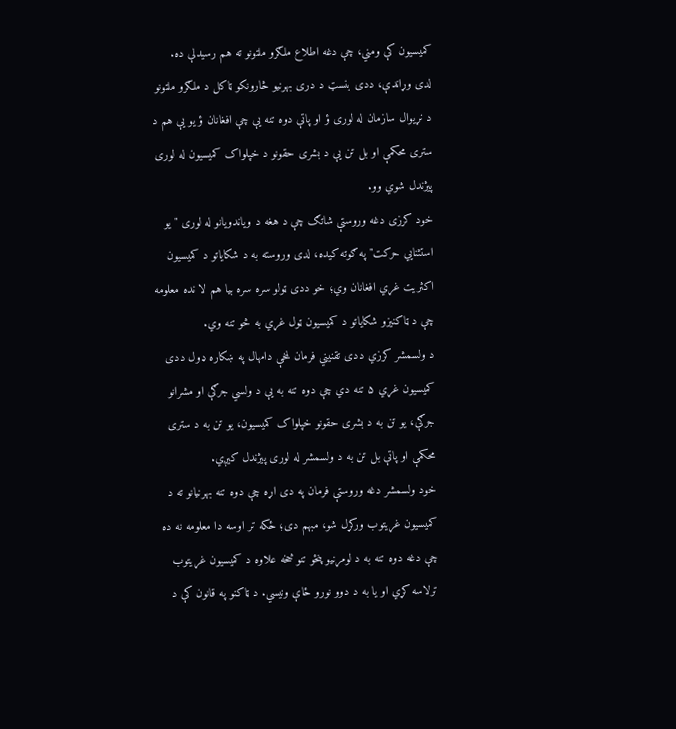کمیسیون کې ومني، چې دغه اطلاع ملګرو ملتونو ته هم رسیدلې ده.
لدی وړاندې، ددی بنسټ د دری بهرنیو څارونکو ټاکل د ملګرو ملتونو د نړیوال سازمان له لوری ؤ او پاتې دوه تنه يې چې افغانان ؤ یو يې هم د ستری محکمې او بل تن یې د بشری حقونو د خپلواک کمیسیون له لوری پيژندل شوي وو.
خود کرزی دغه وروستې شاتګ چې د هغه د ویاندویانو له لوری " یو استثنايي حرکت" په ګوته کیده، لدی وروسته به د شکایاتو د کمیسیون اکثریت غړي افغانان وي؛ خو ددی ټولو سره سره بیا هم لا نده معلومه چې د ټاکنیزو شکایاتو د کمیسیون ټول غړي به څو تنه وي.
د ولسمشر کرزي ددی تقنیني فرمان لمخې دامهال په ښکاره ډول ددی کمیسیون غړي ۵ تنه دي چې دوه تنه به یې د ولسي جرګې او مشرانو جرګې، یو تن به د بشری حقونو خپلواک کمیسیون، یو تن به د ستری محکمې او پاتې بل تن به د ولسمشر له لوری پیژندل کیږي.
خود ولسمشر دغه وروستې فرمان په دی اړه چې دوه تنه بهرنیانو ته د کمیسیون غړیتوب ورکړل شو، مبهم دی؛ ځکه تر اوسه دا معلومه نه ده چې دغه دوه تنه به د لومړنیو پنځو تنو څخه علاوه د کمیسیون غړیتوب ترلاسه کړي او یا به د دوو نورو ځاې ونیسي. د ټاکنو په قانون کې د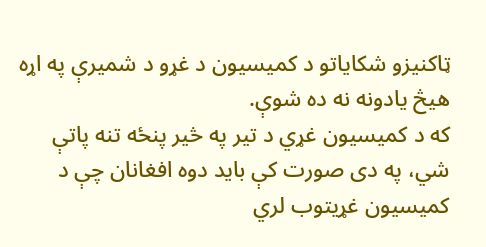ټاکنیزو شکایاتو د کمیسیون د غړو د شمیرې په اړه هیڅ یادونه نه ده شوې.
که د کمیسیون غړي د تیر په څیر پنځه تنه پاتې شي، په دی صورت کې باید دوه افغانان چې د کمیسیون غړیتوب لري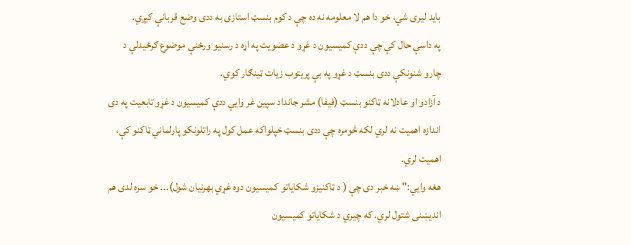باید لیری شي، خو دا هم لا معلومه نه ده چې د کوم بنسټ استازی به ددی وضع قربانې کیږي.
په داسې حال کې چې ددې کمیسیون د غړو د عضویت په اړه د رسنیو ورځنې موضوع ګرځیدلې د چارو شنونکې ددی بنسټ د غړو په بې پریتوب زیات ټینګار کوي.
د آزادو او عادلانه ټاکنو بنسټ (فیفا) مشر جانداد سپین غر وايي ددې کمیسیون د غړو تابعیت په دی اندازه اهمیت نه لري لکه څومره چې ددی بنسټ خپلواکه عمل کول په راتلونکو پارلماني ټاکنو کې، اهمیت لري.
هغه وایي:" ښه خبر دی چې ( د ټاکنیزو شکایاتو کمیسیون دوه غړي بهرنیان شول)... خو سره لدی هم اندیښنی شتول لري. که چیري د شکایاتو کمیسیون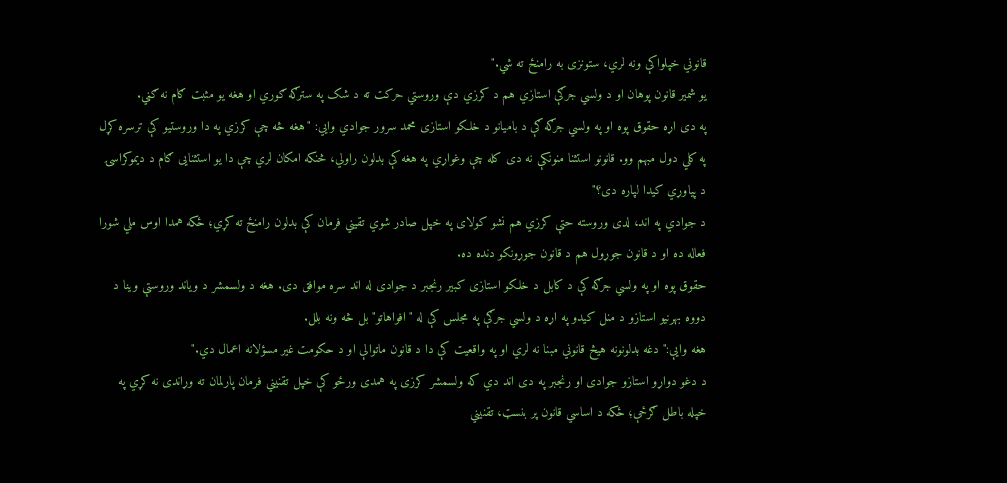قانوني خپلواکې ونه لري، ستونزی به رامنځ ته شي."
یو شمیر قانون پوهان او د ولسي جرګې استازي هم د کرزي دې وروستي حرکت ته د شک په سترګه ګوري او هغه یو مثبت ګام نه ګڼي.
په دی اړه حقوق پوه او په ولسي جرګه ګې د بامیانو د خلکو استازی محمد سرور جوادي وايي: "هغه څه چې کرزي په دا وروستیو کې ترسره کړل په کلي دول مبهم وو. قانونو استثنا منونکې نه دی کله چې وغواړي په هغه کې بدلون راولي، څنکه امکان لري چې دا یو استثنايی ګام د دیموکراسۍ د پیاوړي کیدا لپاره دی؟"
د جوادي په اند، لدی وروسته حتې کرزي هم نشو کولای په خپل صادر شوي تقیني فرمان کې بدلون رامنځ ته کړي؛ ځکه همدا اوس ملي شورا فعاله ده او د قانون جوړول هم د قانون جوړونکو دنده ده.
حقوق پوه او په ولسي جرګه کې د کابل د خلکو استازی کبیر رنجبر د جوادی له اند سره موافق دی. هغه د ولسمشر د ویاند وروستې وینا د دووه بهرنیو استازو د منل کیدو په اړه د ولسي جرګې په مجلس کې له "افواهاتو" بل څه ونه بلل.
هغه وايې:" دغه بدلونونه هیڅ قانوني مبنا نه لري او په واقعیت کې دا د قانون ماتوالې او د حکومت غیر مسؤلانه اعمال دي."
د دغو دواړو استازو جوادی او رنجبر په دی اند دي که ولسمشر کرزی په همدی ورځو کې خپل تقنیني فرمان پارلمان ته وړاندی نه کړي په خپله باطل ګرځې؛ ځکه د اساسي قانون پر بنسټ، تقنیني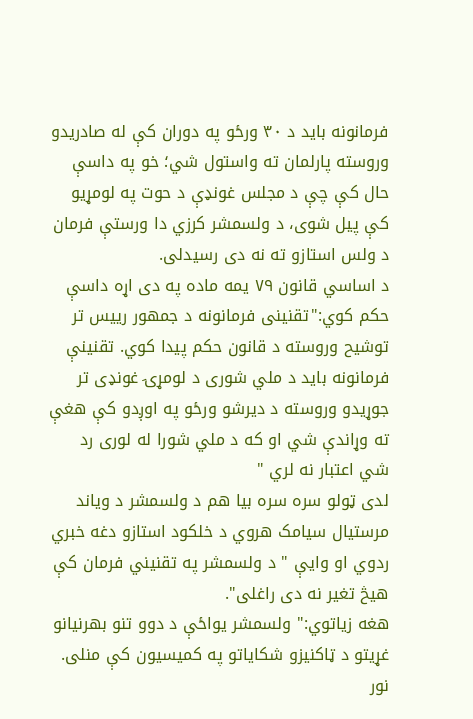فرمانونه باید د ۳۰ ورځو په دوران کې له صادریدو وروسته پارلمان ته واستول شي؛ خو په داسې حال کې چې د مجلس غونډې د حوت په لومړیو کې پیل شوی، د ولسمشر کرزي دا ورستې فرمان د ولس استازو ته نه دی رسیدلی.
د اساسي قانون ۷۹ یمه ماده په دی اړه داسې حکم کوي:"تقنینی فرمانونه د جمهور رییس تر توشیح وروسته د قانون حکم پیدا کوي. تقنینې فرمانونه باید د ملي شوری د لومړۍ غونډی تر جوړیدو وروسته د دیرشو ورځو په اوږدو کې هغې ته وړاندې شي او که د ملي شورا له لوری رد شي اعتبار نه لري "
لدی ټولو سره سره بیا هم د ولسمشر د ویاند مرستیال سیامک هروي د خلکود استازو دغه خبري ردوي او وايې " د ولسمشر په تقنیني فرمان کې هیڅ تغیر نه دی راغلی".
هغه زیاتوي:" ولسمشر یواځې د دوو تنو بهرنیانو غړیتو د ټاکنیزو شکایاتو په کمیسیون کې منلی. نور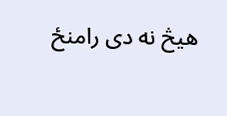هیڅ نه دی رامنځ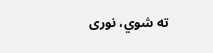ته شوي، نوری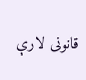قانونی لارې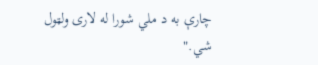چارې به د ملي شورا له لاری ولټول شي."